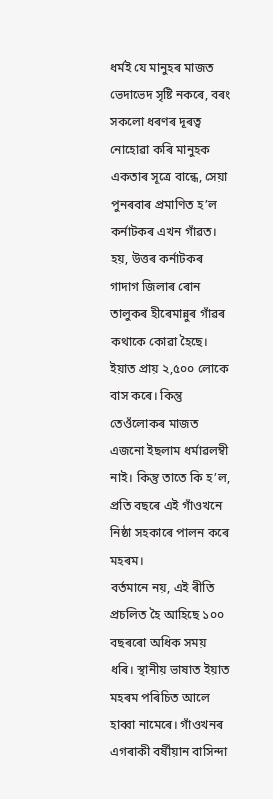ধর্মই যে মানুহৰ মাজত ভেদাভেদ সৃষ্টি নকৰে, বৰং সকলো ধৰণৰ দূৰত্ব নোহোৱা কৰি মানুহক একতাৰ সূত্রে বান্ধে, সেয়া পুনৰবাৰ প্রমাণিত হ’ল কর্নাটকৰ এখন গাঁৱত। হয়, উত্তৰ কর্নাটকৰ গাদাগ জিলাৰ ৰোন তালুকৰ হীৰেমান্নুৰ গাঁৱৰ কথাকে কোৱা হৈছে। ইয়াত প্রায় ২,৫০০ লোকে বাস কৰে। কিন্তু তেওঁলোকৰ মাজত এজনো ইছলাম ধর্মাৱলম্বী নাই। কিন্তু তাতে কি হ’ল, প্রতি বছৰে এই গাঁওখনে নিষ্ঠা সহকাৰে পালন কৰে মহৰম।
বৰ্তমানে নয়, এই ৰীতি প্রচলিত হৈ আহিছে ১০০ বছৰৰো অধিক সময় ধৰি। স্থানীয় ভাষাত ইয়াত মহৰম পৰিচিত আলে হাব্বা নামেৰে। গাঁওখনৰ এগৰাকী বর্ষীয়ান বাসিন্দা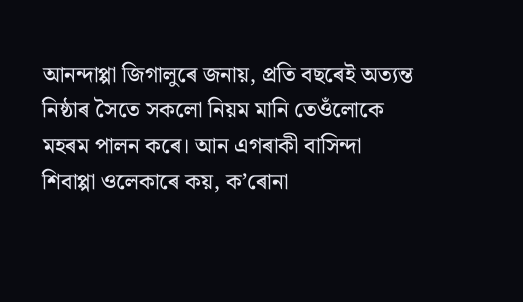আনন্দাপ্পা জিগালুৰে জনায়, প্রতি বছৰেই অত্যন্ত নিষ্ঠাৰ সৈতে সকলো নিয়ম মানি তেওঁলোকে মহৰম পালন কৰে। আন এগৰাকী বাসিন্দা শিবাপ্পা ওলেকাৰে কয়, ক’ৰোনা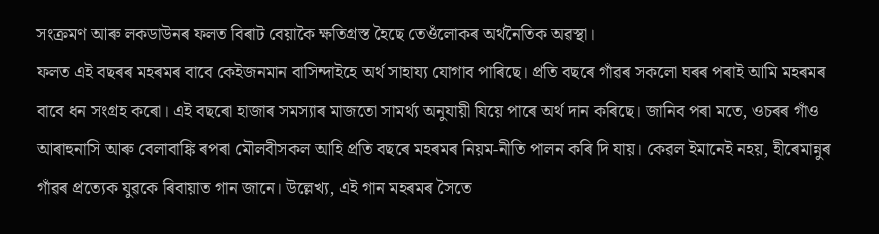সংক্রমণ আৰু লকডাউনৰ ফলত বিৰাট বেয়াকৈ ক্ষতিগ্ৰস্ত হৈছে তেওঁলোকৰ অর্থনৈতিক অৱস্থা।
ফলত এই বছৰৰ মহৰমৰ বাবে কেইজনমান বাসিন্দাইহে অর্থ সাহায্য যোগাব পাৰিছে। প্রতি বছৰে গাঁৱৰ সকলো ঘৰৰ পৰাই আমি মহৰমৰ বাবে ধন সংগ্রহ কৰো। এই বছৰো হাজাৰ সমস্যাৰ মাজতো সামৰ্থ্য অনুযায়ী যিয়ে পাৰে অর্থ দান কৰিছে। জানিব পৰা মতে, ওচৰৰ গাঁও আৰাহুনাসি আৰু বেলাবাঙ্কি ৰপৰা মৌলবীসকল আহি প্রতি বছৰে মহৰমৰ নিয়ম-নীতি পালন কৰি দি যায়। কেৱল ইমানেই নহয়, হীৰেমান্নুৰ গাঁৱৰ প্রত্যেক যুৱকে ৰিবায়াত গান জানে। উল্লেখ্য, এই গান মহৰমৰ সৈতে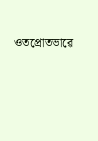ওতপ্রোতভাৱে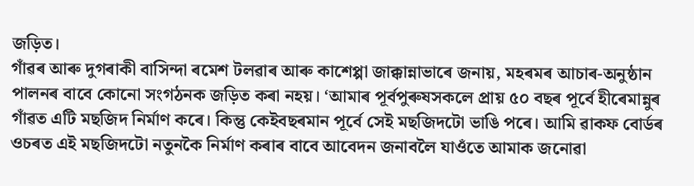জড়িত।
গাঁৱৰ আৰু দুগৰাকী বাসিন্দা ৰমেশ টলৱাৰ আৰু কাশেপ্পা জাক্কান্নাভাৰে জনায়, মহৰমৰ আচাৰ-অনুষ্ঠান পালনৰ বাবে কোনো সংগঠনক জড়িত কৰা নহয়। ‘আমাৰ পূর্বপুৰুষসকলে প্রায় ৫০ বছৰ পূৰ্বে হীৰেমান্নুৰ গাঁৱত এটি মছজিদ নিৰ্মাণ কৰে। কিন্তু কেইবছৰমান পূৰ্বে সেই মছজিদটো ভাঙি পৰে। আমি ৱাকফ বোর্ডৰ ওচৰত এই মছজিদটো নতুনকৈ নিৰ্মাণ কৰাৰ বাবে আবেদন জনাবলৈ যাওঁতে আমাক জনোৱা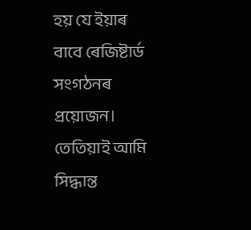হয় যে ইয়াৰ বাবে ৰেজিষ্টার্ড সংগঠনৰ প্রয়োজন। তেতিয়াই আমি সিদ্ধান্ত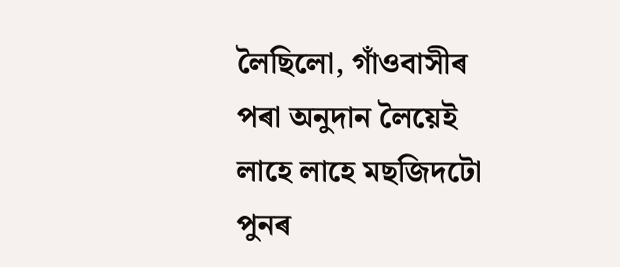লৈছিলো, গাঁওবাসীৰ পৰা অনুদান লৈয়েই লাহে লাহে মছজিদটো পুনৰ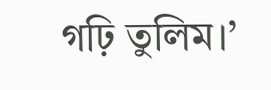গঢ়ি তুলিম।’